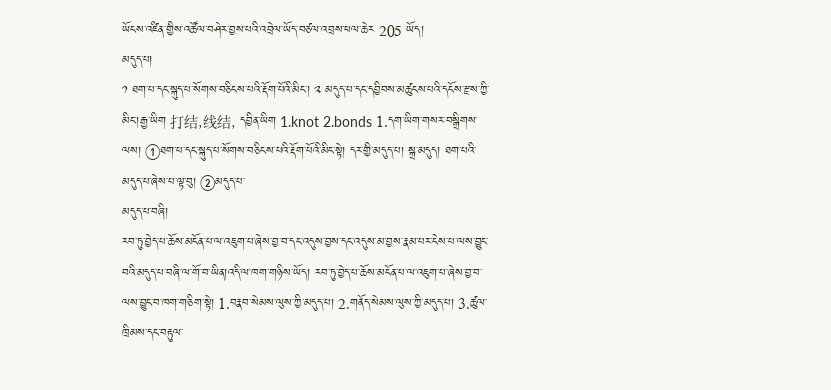ཡོངས་འཛིན་གྱིས་འཚོལ་བཤེར་བྱས་པའི་འབྲེལ་ཡོད་བཙལ་འབྲས་ཕལ་ཆེར 205 ཡོད།
མདུད་པ།
༡ ཐག་པ་དང་སྐུད་པ་སོགས་བཅིངས་པའི་རྡོག་པོའི་མིང་། ༢ མདུད་པ་དང་དབྱིབས་མཚུངས་པའི་དངོས་རྫས་ཀྱི་མིང་།རྒྱ་ཡིག 打结,线结, དབྱིན་ཡིག 1.knot 2.bonds 1.དག་ཡིག་གསར་བསྒྲིགས་ལས། ①ཐག་པ་དང་སྐུད་པ་སོགས་བཅིངས་པའི་རྡོག་པོའི་མིང་སྟེ། དར་གྱི་མདུད་པ། སྐྲ་མདུད། ཐག་པའི་མདུད་པ་ཞེས་པ་ལྟ་བུ། ②མདུད་པ་
མདུད་པ་བཞི།
རབ་ཏུ་བྱེད་པ་ཆོས་མངོན་པ་ལ་འཇུག་པ་ཞེས་བྱ་བ་དང་འདུས་བྱས་དང་འདུས་མ་བྱས་རྣམ་པར་ངེས་པ་ལས་བྱུང་བའི་མདུད་པ་བཞི་ལ་གོ་བ་ཡིན།འདི་ལ་ཁག་གཉིས་ཡོད། རབ་ཏུ་བྱེད་པ་ཆོས་མངོན་པ་ལ་འཇུག་པ་ཞེས་བྱ་བ་ལས་བྱུང་བ་ཁག་གཅིག་སྟེ། 1.བརྣབ་སེམས་ལུས་ཀྱི་མདུད་པ། 2.གནོད་སེམས་ལུས་ཀྱི་མདུད་པ། 3.ཚུལ་ཁྲིམས་དང་བརྟུལ་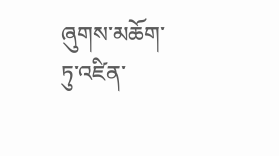ཞུགས་མཆོག་ཏུ་འཛིན་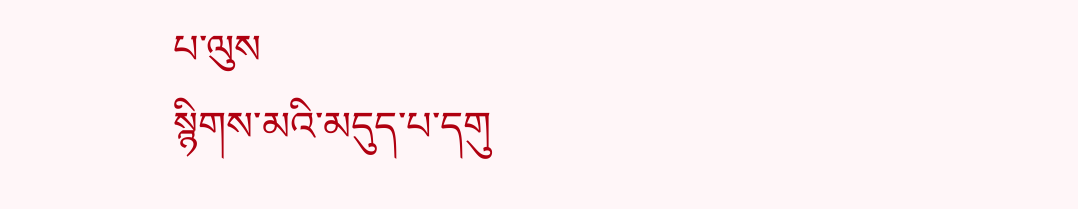པ་ལུས
སྙིགས་མའི་མདུད་པ་དགུ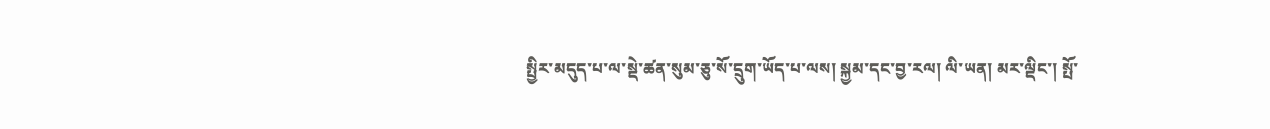སྤྱིར་མདུད་པ་ལ་སྡེ་ཚན་སུམ་ཅུ་སོ་དྲུག་ཡོད་པ་ལས། སྐྱམ་དང་བྱ་རལ། ལི་ཡན། མར་ལྡིང་། སྤོ་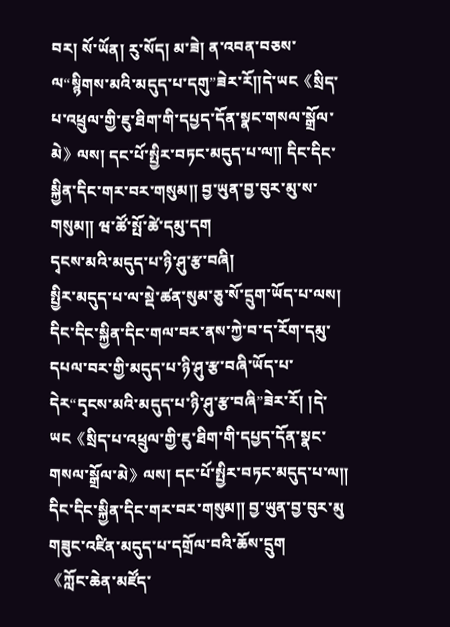བར། སོ་ཡོན། རུ་སོད། མ་ཟེ། ན་འབན་བཅས་ལ“སྙིགས་མའི་མདུད་པ་དགུ”ཟེར་རོ༎དེ་ཡང《སྲིད་པ་འཕྲུལ་གྱི་ཇུ་ཐིག་གི་དཔྱད་དོན་སྣང་གསལ་སྒྲོལ་མེ》ལས། དང་པོ་སྤྱིར་བཏང་མདུད་པ་ལ༎ དིང་དིང་སྐྱིན་དིང་གར་བར་གསུམ༎ བྱ་ཡུན་བྱ་བུར་མུ་ས་གསུམ༎ ཝ་ཚོ་སྤོ་ཚེ་དམུ་དག
དྭངས་མའི་མདུད་པ་ཉི་ཤུ་རྩ་བཞི།
སྤྱིར་མདུད་པ་ལ་སྡེ་ཚན་སུམ་ཅུ་སོ་དྲུག་ཡོད་པ་ལས། དིང་དིང་སྐྱིན་དིང་གལ་བར་ནས་ཀྱེ་བ་ད་རོག་དམུ་དཔལ་བར་གྱི་མདུད་པ་ཉི་ཤུ་རྩ་བཞི་ཡོད་པ་དེར“དྭངས་མའི་མདུད་པ་ཉི་ཤུ་རྩ་བཞི”ཟེར་རོ། །དེ་ཡང《སྲིད་པ་འཕྲུལ་གྱི་ཇུ་ཐིག་གི་དཔྱད་དོན་སྣང་གསལ་སྒྲོལ་མེ》ལས། དང་པོ་སྤྱིར་བཏང་མདུད་པ་ལ༎ དིང་དིང་སྐྱིན་དིང་གར་བར་གསུམ༎ བྱ་ཡུན་བྱ་བུར་མུ
གཟུང་འཛིན་མདུད་པ་དགྲོལ་བའི་ཆོས་དྲུག
《ཀློང་ཆེན་མཛོད་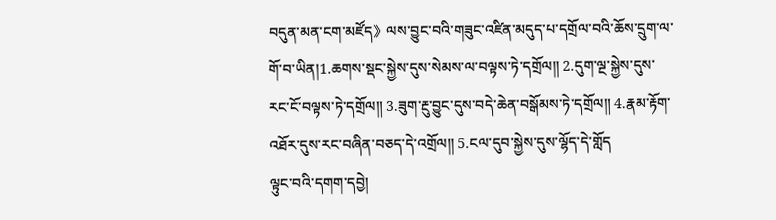བདུན་མན་ངག་མཛོད》ལས་བྱུང་བའི་གཟུང་འཛིན་མདུད་པ་དགྲོལ་བའི་ཆོས་དྲུག་ལ་གོ་བ་ཡིན།1.ཆགས་སྡང་སྐྱེས་དུས་སེམས་ལ་བལྟས་ཏེ་དགྲོལ༎ 2.དུག་ལྔ་སྐྱེས་དུས་རང་ངོ་བལྟས་ཏེ་དགྲོལ༎ 3.ཟུག་རྔུ་བྱུང་དུས་བདེ་ཆེན་བསྒོམས་ཏེ་དགྲོལ༎ 4.རྣམ་རྟོག་འཐོར་དུས་རང་བཞིན་བཅད་དེ་འགྲོལ༎ 5.ངལ་དུབ་སྐྱེས་དུས་ལྷོད་དེ་གློད
ལྟུང་བའི་དགག་དབྱེ།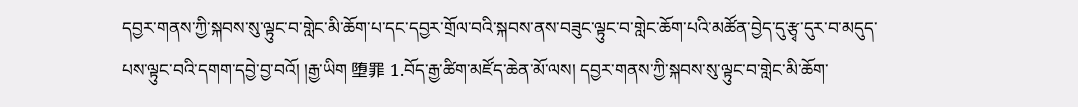དབྱར་གནས་ཀྱི་སྐབས་སུ་ལྟུང་བ་གླེང་མི་ཆོག་པ་དང་དབྱར་གྲོལ་བའི་སྐབས་ནས་བཟུང་ལྟུང་བ་གླེང་ཆོག་པའི་མཚོན་བྱེད་དུ་རྩྭ་དུར་བ་མདུད་པས་ལྟུང་བའི་དགག་དབྱེ་བྱ་བའོ། །རྒྱ་ཡིག 堕罪 1.བོད་རྒྱ་ཚིག་མཛོད་ཆེན་མོ་ལས། དབྱར་གནས་ཀྱི་སྐབས་སུ་ལྟུང་བ་གླེང་མི་ཆོག་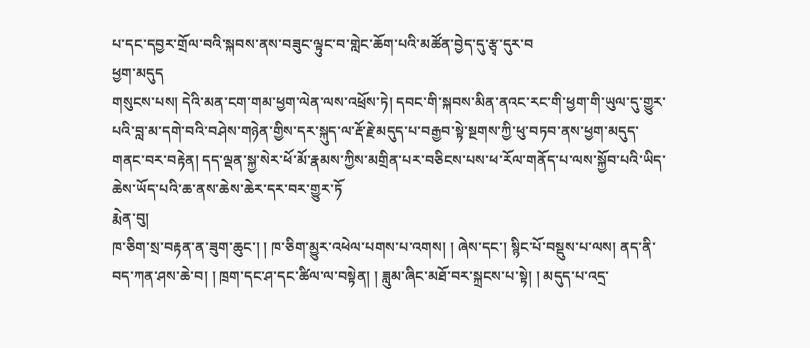པ་དང་དབྱར་གྲོལ་བའི་སྐབས་ནས་བཟུང་ལྟུང་བ་གླེང་ཆོག་པའི་མཚོན་བྱེད་དུ་རྩྭ་དུར་བ
ཕྱག་མདུད
གསུངས་པས། དེའི་མན་ངག་གམ་ཕྱག་ལེན་ལས་འཕྲོས་ཏེ། དབང་གི་སྐབས་མིན་ནའང་རང་གི་ཕྱག་གི་ཡུལ་དུ་གྱུར་པའི་བླ་མ་དགེ་བའི་བཤེས་གཉེན་གྱིས་དར་སྐུད་ལ་རྡོ་རྗེ་མདུད་པ་བརྒྱབ་སྟེ་སྔགས་ཀྱི་ཕུ་བཏབ་ནས་ཕྱག་མདུད་གནང་བར་བརྟེན། དད་ལྡན་སྐྱ་སེར་ཕོ་མོ་རྣམས་ཀྱིས་མགྲིན་པར་བཅིངས་པས་ཕ་རོལ་གནོད་པ་ལས་སྐྱོབ་པའི་ཡིད་ཆེས་ཡོད་པའི་ཆ་ནས་ཆེས་ཆེར་དར་བར་གྱུར་ཏོ
རྨེན་བུ།
ཁ་ཅིག་སྲ་བརྟན་ན་ཟུག་ཆུང་། ། ཁ་ཅིག་མྱུར་འཕེལ་པགས་པ་འགས། ། ཞེས་དང་། སྙིང་པོ་བསྡུས་པ་ལས། ནད་ནི་བད་ཀན་ཤས་ཆེ་བ། ། ཁྲག་དང་ཤ་དང་ཚིལ་ལ་བསྟེན། ། ཟླུམ་ཞིང་མཐོ་བར་སྐྲངས་པ་སྟེ། ། མདུད་པ་འདྲ་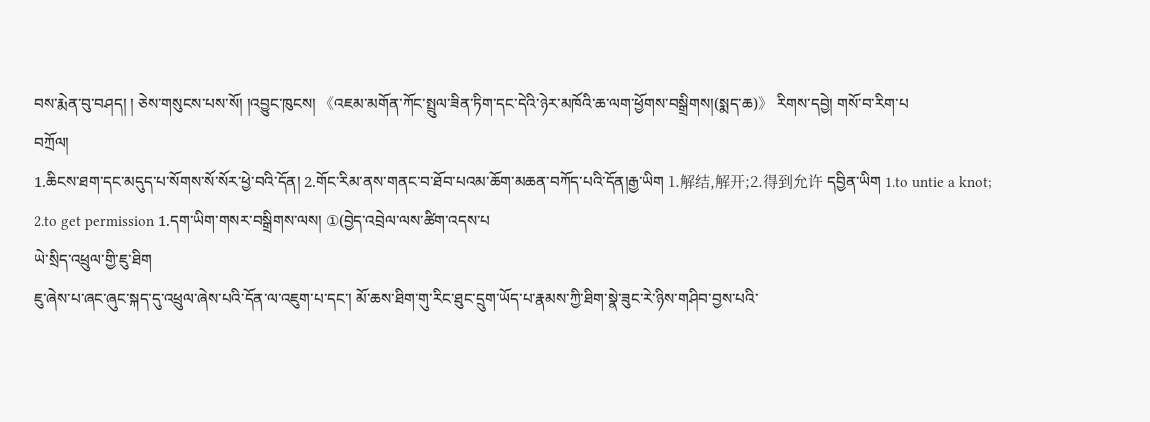བས་རྨེན་བུ་བཤད། ། ཅེས་གསུངས་པས་སོ། །འབྱུང་ཁུངས། 《འཇམ་མགོན་ཀོང་སྤྲུལ་ཟིན་ཏིག་དང་དེའི་ཉེར་མཁོའི་ཆ་ལག་ཕྱོགས་བསྒྲིགས།(སྨད་ཆ)》 རིགས་དབྱེ། གསོ་བ་རིག་པ
བཀྲོལ།
1.ཆིངས་ཐག་དང་མདུད་པ་སོགས་སོ་སོར་ཕྱེ་བའི་དོན། 2.གོང་རིམ་ནས་གནང་བ་ཐོབ་པའམ་ཆོག་མཆན་བཀོད་པའི་དོན།རྒྱ་ཡིག 1.解结,解开;2.得到允许 དབྱིན་ཡིག 1.to untie a knot; 2.to get permission 1.དག་ཡིག་གསར་བསྒྲིགས་ལས། ①(བྱེད་འབྲེལ་ལས་ཚིག་འདས་པ
ཡེ་སྲིད་འཕྲུལ་གྱི་ཇུ་ཐིག
ཇུ་ཞེས་པ་ཞང་ཞུང་སྐད་དུ་འཕྲུལ་ཞེས་པའི་དོན་ལ་འཇུག་པ་དང་། མོ་ཆས་ཐིག་གུ་རིང་ཐུང་དྲུག་ཡོད་པ་རྣམས་ཀྱི་ཐིག་སྣེ་ཟུང་རེ་ཉིས་གཤིབ་བྱས་པའི་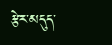རྩེར་མདུད་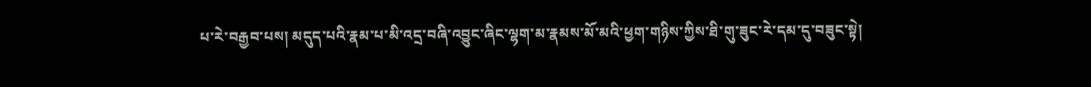པ་རེ་བརྒྱབ་པས། མདུད་པའི་རྣམ་པ་མི་འདྲ་བཞི་འབྱུང་ཞིང་ལྷག་མ་རྣམས་མོ་མའི་ཕྱག་གཉིས་ཀྱིས་ཐི་གུ་ཟུང་རེ་དམ་དུ་བཟུང་སྟེ།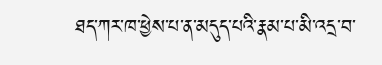ཐད་ཀར་ཁ་ཕྱེས་པ་ན་མདུད་པའི་རྣམ་པ་མི་འདྲ་བ་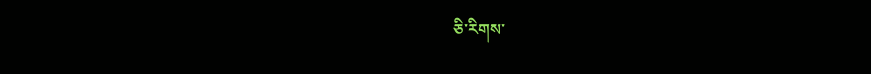ཅི་རིགས་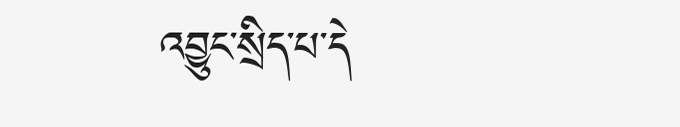འབྱུང་སྲིད་པ་དེ